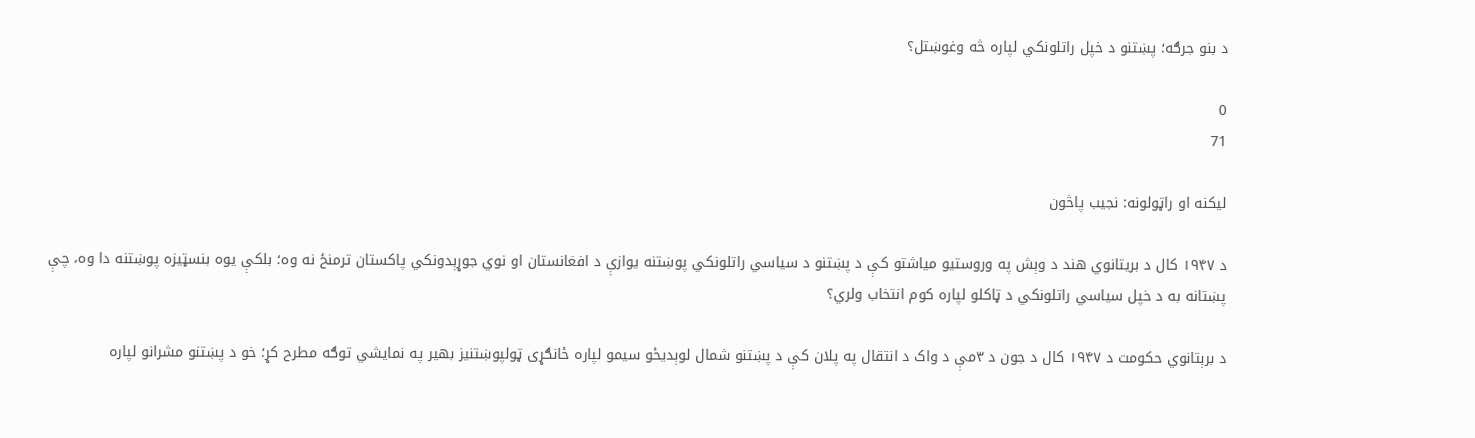د بنو جرګه؛ پښتنو د خپل راتلونکي لپاره څه وغوښتل؟

0
71

لیکنه او راټولونه: نجیب پاڅون

د ۱۹۴۷ کال د بریتانوي هند د وېش په وروستیو میاشتو کې د پښتنو د سیاسي راتلونکي پوښتنه یوازې د افغانستان او نوي جوړېدونکي پاکستان ترمنځ نه وه؛ بلکې یوه بنسټیزه پوښتنه دا وه، چې پښتانه به د خپل سیاسي راتلونکي د ټاکلو لپاره کوم انتخاب ولري؟

د برېتانوي حکومت د ۱۹۴۷ کال د جون د ۳مې د واک د انتقال په پلان کې د پښتنو شمال لوېدیځو سیمو لپاره ځانګړی ټولپوښتنیز بهیر په نمایشي توګه مطرح کړ؛ خو د پښتنو مشرانو لپاره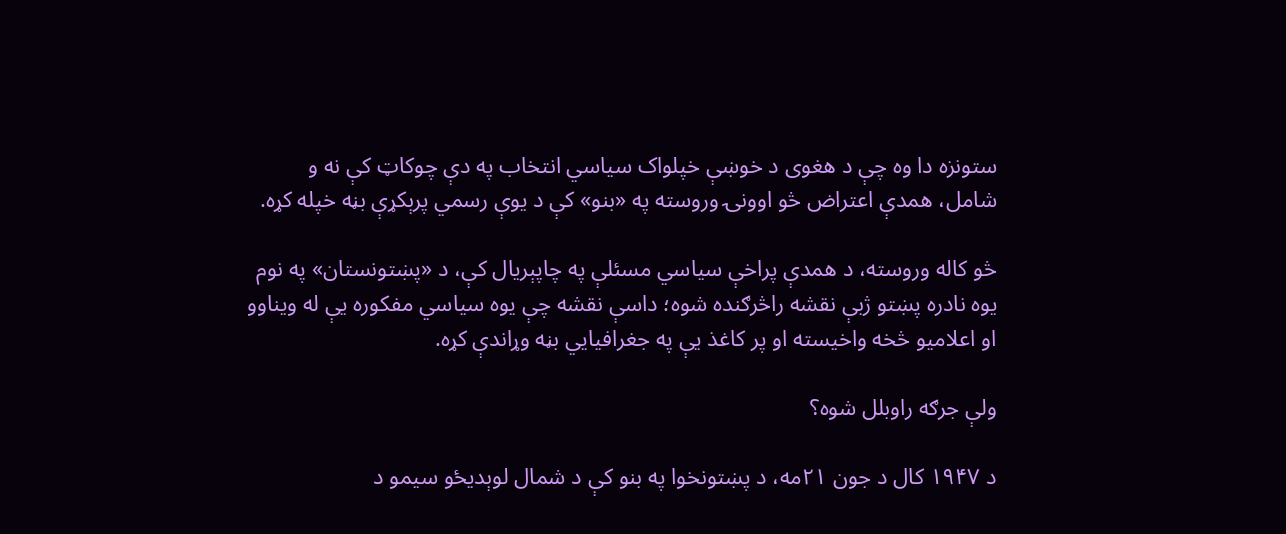ستونزه دا وه چې د هغوی د خوښې خپلواک سیاسي انتخاب په دې چوکاټ کې نه و شامل، همدې اعتراض څو اوونۍ وروسته په «بنو» کې د یوې رسمي پرېکړې بڼه خپله کړه.

څو کاله وروسته، د همدې پراخې سیاسي مسئلې په چاپېریال کې، د «پښتونستان» په نوم یوه نادره پښتو ژبې نقشه راڅرګنده شوه؛ داسې نقشه چې یوه سیاسي مفکوره یې له ویناوو او اعلامیو څخه واخیسته او پر کاغذ یې په جغرافیایي بڼه وړاندې کړه.

ولې جرګه راوبلل شوه؟

د ۱۹۴۷ کال د جون ۲۱مه، د پښتونخوا په بنو کې د شمال لوېدیځو سیمو د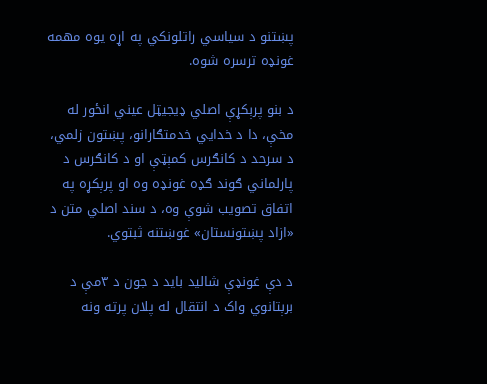پښتنو د سیاسي راتلونکي په اړه یوه مهمه غونډه ترسره شوه.

د بنو پرېکړې اصلي ډیجیټل عیني انځور له مخې، دا د خدایي خدمتګارانو، پښتون زلمي، د سرحد د کانګرس کمېټې او د کانګرس د پارلماني ګوند ګډه غونډه وه او پرېکړه په اتفاق تصویب شوې وه، د سند اصلي متن د «ازاد پښتونستان» غوښتنه ثبتوي.

د دې غونډې شالید باید د جون د ۳مې د برېتانوي واک د انتقال له پلان پرته ونه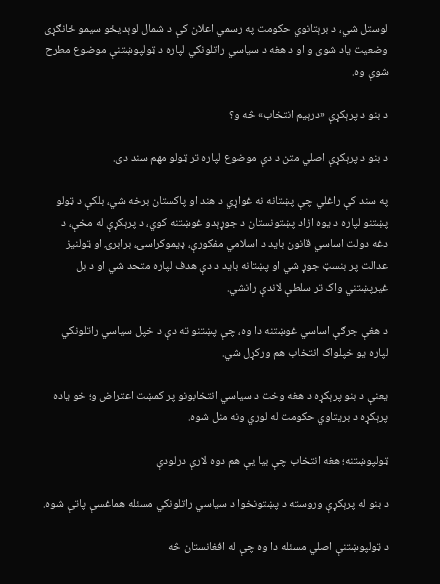لوستل شي، د برېتانوي حکومت په رسمي اعلان کې د شمال لوېدیځو سیمو ځانګړی وضعیت یاد شوی و او د هغه د سیاسي راتلونکي لپاره د ټولپوښتنې موضوع مطرح شوې وه.

د بنو د پرېکړې «درېیم انتخاب» څه و؟

د بنو د پرېکړې اصلي متن د دې موضوع لپاره تر ټولو مهم سند دی.

په سند کې راغلي چې پښتانه نه غواړي د هند او پاکستان برخه شي، بلکې د ټولو پښتنو لپاره د یوه ازاد پښتونستان د جوړېدو غوښتنه کوي، د پرېکړې له مخې، د دغه دولت اساسي قانون باید د اسلامي مفکورې، ډیموکراسۍ، برابرۍ او ټولنیز عدالت پر بنسټ جوړ شي او پښتانه باید د دې هدف لپاره متحد شي او د بل غیرپښتني واک تر سلطې لاندې رانشي.

د هغې جرګې اساسي غوښتنه دا وه، چې پښتنو ته دې د خپل سیاسي راتلونکي لپاره یو خپلواک انتخاب هم ورکړل شي.

یعنې د بنو پرېکړه د هغه وخت د سیاسي انتخابونو پر کمښت اعتراض و؛ خو یاده پرېکړه د بریتاوي حکومت له لوري ونه منل شوه.

ټولپوښتنه؛ هغه انتخاب چې بیا یې هم دوه لارې درلودې

د بنو له پرېکړې وروسته د پښتونخوا د سیاسي راتلونکي مسئله هماغسې پاتې شوه.

د ټولپوښتنې اصلي مسئله دا وه چې له افغانستان څه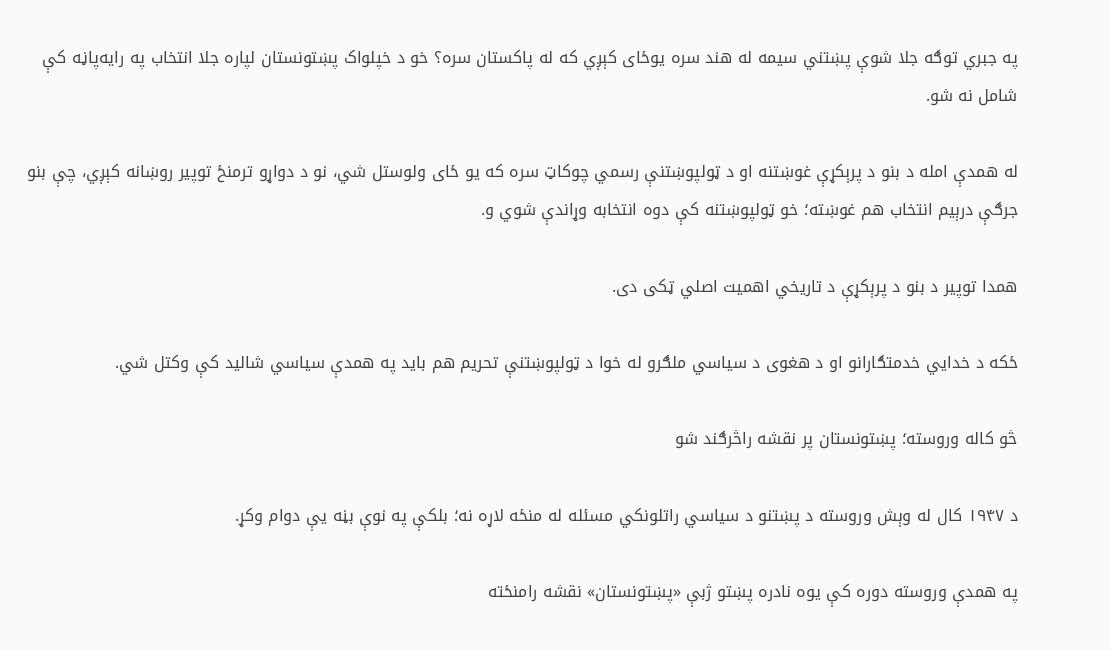په جبري توګه جلا شوې پښتني سیمه له هند سره یوځای کېږي که له پاکستان سره؟ خو د خپلواک پښتونستان لپاره جلا انتخاب په رایه‌پاڼه کې شامل نه شو.

له همدې امله د بنو د پرېکړې غوښتنه او د ټولپوښتنې رسمي چوکاټ سره که یو ځای ولوستل شي، نو د دواړو ترمنځ توپیر روښانه کېږي، چې بنو جرګې درېیم انتخاب هم غوښته؛ خو ټولپوښتنه کې دوه انتخابه وړاندې شوي و.

همدا توپیر د بنو د پرېکړې د تاریخي اهمیت اصلي ټکی دی.

ځکه د خدایي خدمتګارانو او د هغوی د سیاسي ملګرو له خوا د ټولپوښتنې تحریم هم باید په همدې سیاسي شالید کې وکتل شي.

څو کاله وروسته؛ پښتونستان پر نقشه راڅرګند شو

د ۱۹۴۷ کال له وېش وروسته د پښتنو د سیاسي راتلونکي مسئله له منځه لاړه نه؛ بلکې په نوې بڼه یې دوام وکړ.

په همدې وروسته دوره کې یوه نادره پښتو ژبې «پښتونستان» نقشه رامنځته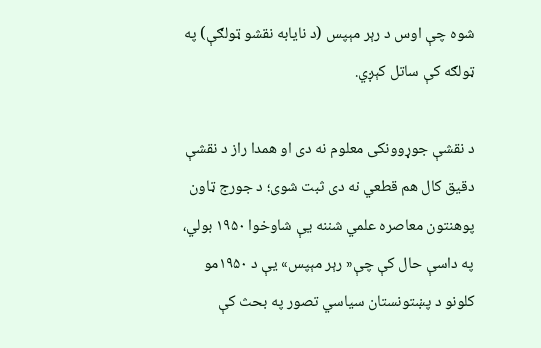شوه چې اوس د رېر مېپس (د نایابه نقشو ټولګې) په ټولګه کې ساتل کېږي.

د نقشې جوړوونکی معلوم نه دی او همدا راز د نقشې دقیق کال هم قطعي نه دی ثبت شوی؛ د جورج ټاون پوهنتون معاصره علمي شننه یې شاوخوا ۱۹۵۰ بولي، په داسې حال کې چې« رېر مېپس» یې د ۱۹۵۰مو کلونو د پښتونستان سیاسي تصور په بحث کې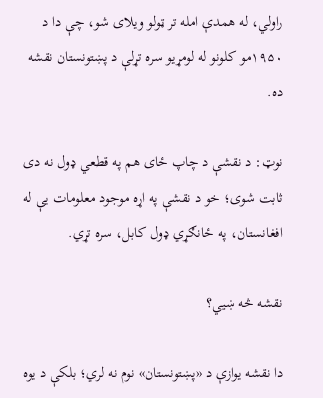راولي، له همدې امله تر ټولو ویلای شو، چې دا د ۱۹۵۰مو کلونو له لومړیو سره تړلې د پښتونستان نقشه ده.

نوټ: د نقشې د چاپ ځای هم په قطعي ډول نه دی ثابت شوی؛ خو د نقشې په اړه موجود معلومات یې له افغانستان، په ځانګړي ډول کابل، سره تړي.

نقشه څه ښيي؟

دا نقشه یوازې د «پښتونستان» نوم نه لري؛ بلکې د یوه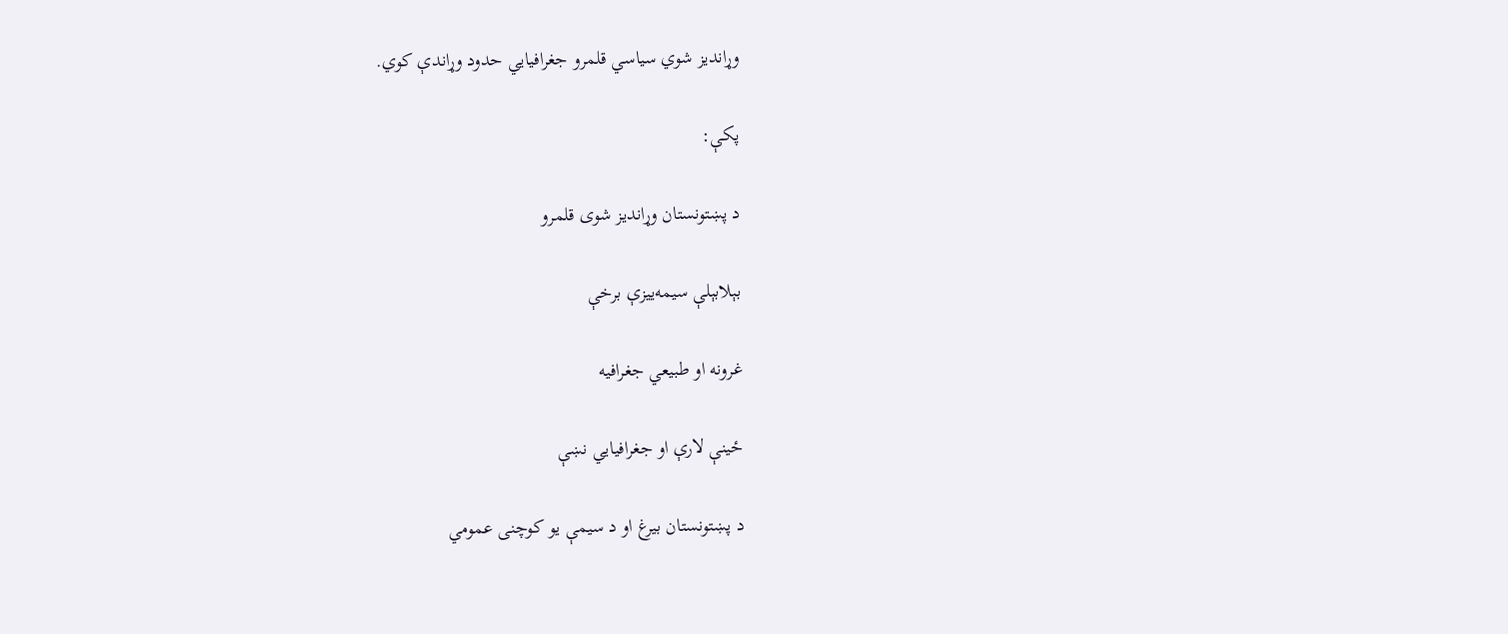وړاندیز شوي سیاسي قلمرو جغرافیایي حدود وړاندې کوي.

پکې:

د پښتونستان وړاندیز شوی قلمرو

بېلابېلې سیمه‌ییزې برخې

غرونه او طبیعي جغرافیه

ځینې لارې او جغرافیایي نښې

د پښتونستان بیرغ او د سیمې یو کوچنی عمومي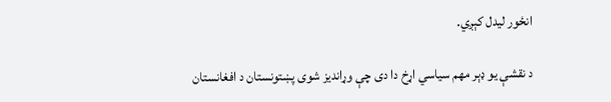انځور لیدل کېږي.

د نقشې یو ډېر مهم سیاسي اړخ دا دی چې وړاندیز شوی پښتونستان د افغانستان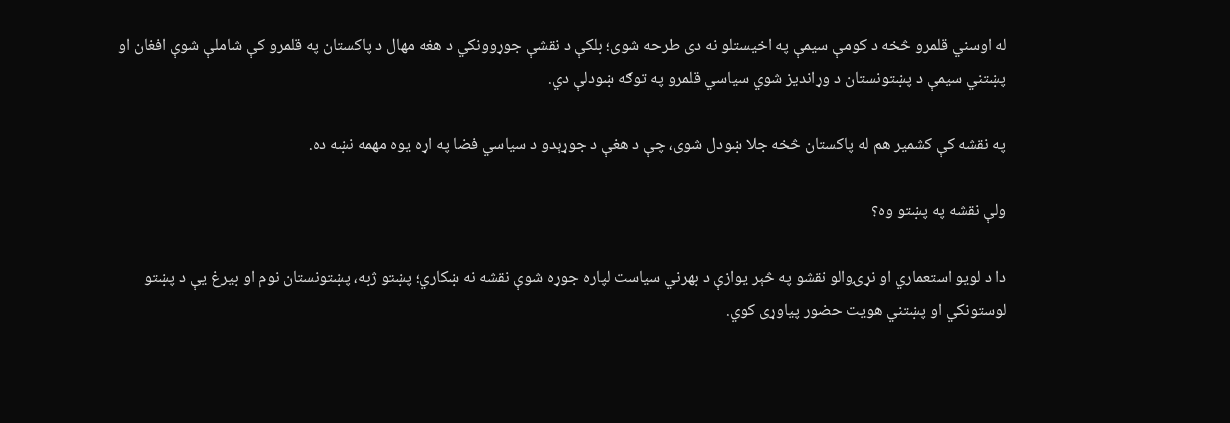له اوسني قلمرو څخه د کومې سیمې په اخیستلو نه دی طرحه شوی؛ بلکې د نقشې جوړوونکي د هغه مهال د پاکستان په قلمرو کې شاملې شوې افغان او پښتني سیمې د پښتونستان د وړاندیز شوي سیاسي قلمرو په توګه ښودلې دي.

په نقشه کې کشمیر هم له پاکستان څخه جلا ښودل شوی، چې د هغې د جوړېدو د سیاسي فضا په اړه یوه مهمه نښه ده.

ولې نقشه په پښتو وه؟

دا د لویو استعماري او نړۍوالو نقشو په څېر یوازې د بهرني سیاست لپاره جوړه شوې نقشه نه ښکاري؛ پښتو ژبه، پښتونستان نوم او بیرغ یې د پښتو لوستونکي او پښتني هویت حضور پیاوړی کوي.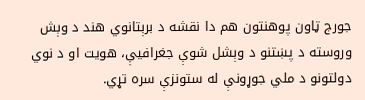جورج ټاون پوهنتون هم دا نقشه د برېتانوي هند د وېش وروسته د پښتنو د وېشل شوې جغرافیې، هویت او د نوي دولتونو د ملي جوړونې له ستونزې سره تړي.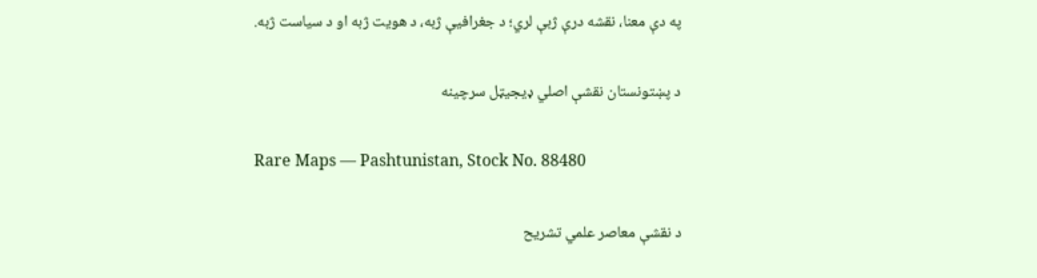په دې معنا، نقشه درې ژبې لري؛ د جغرافیې ژبه، د هویت ژبه او د سیاست ژبه.

د پښتونستان نقشې اصلي ډیجیټل سرچینه

Rare Maps — Pashtunistan, Stock No. 88480

د نقشې معاصر علمي تشریح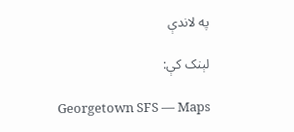په لاندې

لېنک کې:

Georgetown SFS — Maps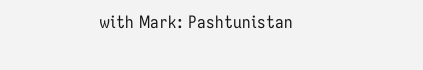with Mark: Pashtunistan